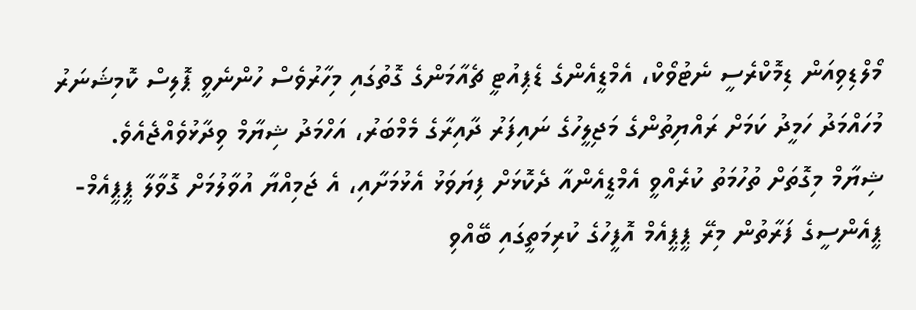މޯލްޑިވިއަން ޑިމޮކްރެސީ ނެޓުވޯކް، އެމްޑީއެންގެ ޑެޕިއުޓީ ޗެއާމަންގެ ގޮތުގައި މިހާރުވެސް ހުންނެވީ ޕޮލިސް ކޮމިޝަނަރު މުހައްމަދު ހަމީދު ކަމަށް ރައްޔިތުންގެ މަޖިލީހުގެ ނައިފަރު ދާއިރާގެ މެމްބަރު، އަހްމަދު ޝިޔާމް ވިދާޅުވެއްޖެއެވެ.
ޝިޔާމް މިގޮތަށް ތުހުމަތު ކުރެއްވީ އެމްޑީއެންއާ ދެކޮޅަށް ފިޔަވަޅު އެޅުމަށާއި، އެ ޖަމިއްޔާ އުވާލުމަށް ގޮވާލާ ޕީޕީއެމް-ޕީއެންސީގެ ފަރާތުން މިރޭ ޕީޕީއެމް އޮފީހުގެ ކުރިމަތީގައި ބޭއްވި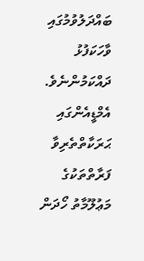ބައްދަލުވުމުގައި ވާހަކަފުޅު ދައްކަމުންނެވެ.
އެމްޑީއެންގައި ޙަރަކާތްތެރިވާ ފަރާތްތަކުގެ މަޢުލޫމާތު ހޯދަން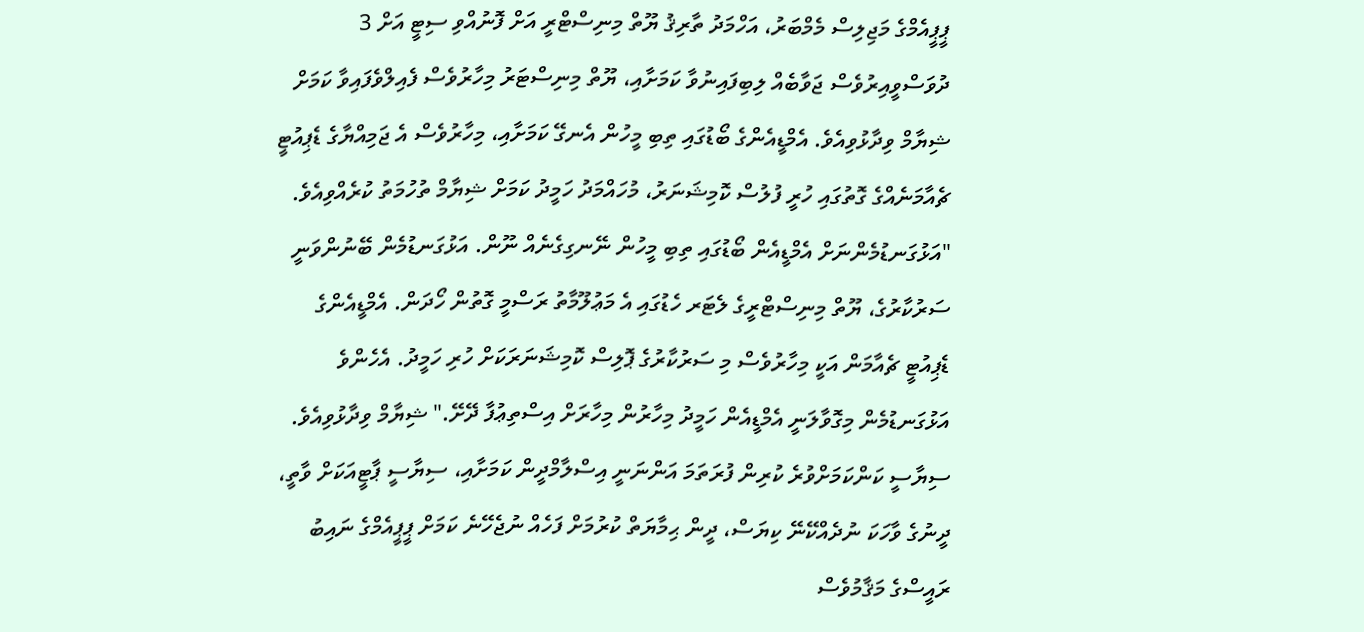ޕީޕީއެމްގެ މަޖިލިސް މެމްބަރު، އަހްމަދު ތާރިޤު ޔޫތް މިނިސްޓްރީ އަށް ފޮނުއްވި ސިޓީ އަށް 3 ދުވަސްވީއިރުވެސް ޖަވާބެއް ލިބިފައިނުވާ ކަމަށާއި، ޔޫތް މިނިސްޓަރު މިހާރުވެސް ފެއިލްވެފައިވާ ކަމަށް ޝިޔާމް ވިދާޅުވިއެވެ. އެމްޑީއެންގެ ބޯޑުގައި ތިބި މީހުން އެނގޭ ކަމަށާއި، މިހާރުވެސް އެ ޖަމިއްޔާގެ ޑެޕިއުޓީ ޗެއާމަނެއްގެ ގޮތުގައި ހުރީ ފުލުސް ކޮމިޝަނަރު، މުހައްމަދު ހަމީދު ކަމަށް ޝިޔާމް ތުހުމަތު ކުރެއްވިއެވެ.
"އަޅުގަނޑުމެންނަށް އެމްޑީއެން ބޯޑުގައި ތިބި މީހުން ނޭނގިގެނެއް ނޫން. އަޅުގަނޑުމެން ބޭނުންވަނީ ސަރުކާރުގެ، ޔޫތް މިނިސްޓްރީގެ ލެޓަރ ހެޑުގައި އެ މަޢުލޫމާތު ރަސްމީ ގޮތުން ހޯދަން. އެމްޑީއެންގެ ޑެޕިއުޓީ ޗެއާމަން އަކީ މިހާރުވެސް މި ސަރުކާރުގެ ޕޮލިސް ކޮމިޝަނަރަކަށް ހުރި ހަމީދު. އެހެންވެ އަޅުގަނޑުމެން މިގޮވާލަނީ އެމްޑީއެން ހަމީދު މިހާރުން މިހާރަށް އިސްތިޢުފާ ދޭށޭ." ޝިޔާމް ވިދާޅުވިއެވެ.
ސިޔާސީ ކަންކަމަށްވުރެ ކުރިން ފުރަތަމަ އަންނަނީ އިސްލާމްދީން ކަމަށާއި، ސިޔާސީ ޕާޓީއަކަށް ވާތީ، ދީނުގެ ވާހަކަ ނުދެއްކޭނޭ ކިޔަސް، ދީން ޙިމާޔަތް ކުރުމަށް ފަހެއް ނުޖެހޭނެ ކަމަށް ޕީޕީއެމްގެ ނައިބު ރައީސްގެ މަޤާމުވެސް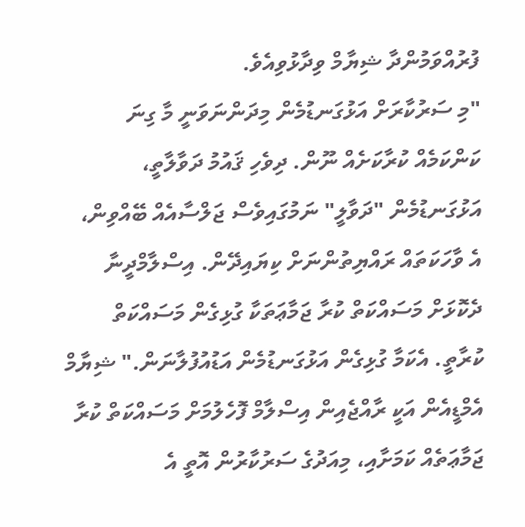ފުރުއްވަމުންދާ ޝިޔާމް ވިދާޅުވިއެވެ.
"މި ސަރުކާރަށް އަޅުގަނޑުމެން މިދަންނަވަނީ މާ ގިނަ ކަންކަމެއް ކުރާކަށެއް ނޫން. ދިވެހި ޤައުމު ދަވާލާތީ، އަޅުގަނޑުމެން "ދަވާލީ" ނަމުގައިވެސް ޖަލްސާއެއް ބޭއްވިން، އެ ވާހަކަތައް ރައްޔިތުންނަށް ކިޔައިދޭން. އިސްލާމްދީނާ ދެކޮޅަށް މަސައްކަތް ކުރާ ޖަމާޢަތަކާ ގުޅިގެން މަސައްކަތް ކުރާތީ. އެކަމާ ގުޅިގެން އަޅުގަނޑުމެން އަޑުއުފުލާނަން." ޝިޔާމް
އެމްޑީއެން އަކީ ރާއްޖެއިން އިސްލާމް ފޮހެލުމަށް މަސައްކަތް ކުރާ ޖަމާޢަތެއް ކަމަށާއި، މިއަދުގެ ސަރުކާރުން އޮތީ އެ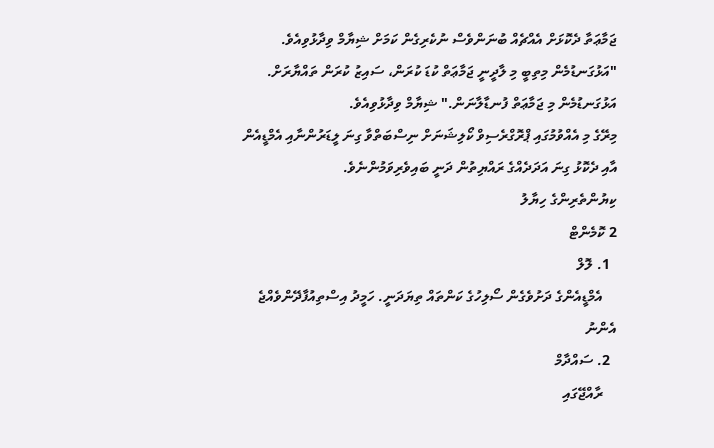ޖަމާޢަތާ ދެކޮޅަށް އެއްޗެއް ބުނަންވެސް ނުކެރިގެން ކަމަށް ޝިޔާމް ވިދާޅުވިއެވެ. "އަޅުގަނޑުމެން މިތިބީ މި ލާދީނީ ޖަމާޢަތް ކުޑަ ކުރަން، ސައިޒު ކުރަން ތައްޔާރަށް. އަޅުގަނޑުމެން މި ޖަމާޢަތް ފުނޑާލާނަން." ޝިޔާމް ވިދާޅުވިއެވެ.
މިރޭގެ މި އެއްވުމުގައި ޕްރޮގްރެސިވް ކޯލިޝަނަށް ނިސްބަތްވާ ގިނަ ލީޑަރުންނާއި އެމްޑީއެން އާއި ދެކޮޅު ގިނަ އަދަދެއްގެ ރައްޔިތުން ދަނީ ބައިވެރިވަމުންނެވެ.
ކިޔުންތެރިންގެ ހިޔާލު
2 ކޮމެންޓް
  1. ލޮލް
    އެމްޑީއެންގެ ދަށުވެގެން ސޯލިހުގެ ކަންތައް ތިޔަދަނީ. ހަމީދު އިސްތިއުފާދޭންވެއްޖެ އެންނު
  2. ސައްދާމް
    ރާއްޖޭގައި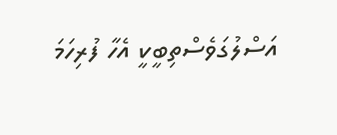އަސްލުގަވެސްތިބީކީ އެހާ ފުރިހަމަ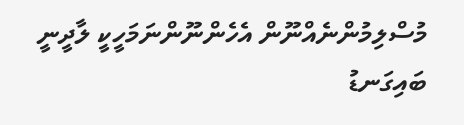މުސްލިމުންނެއްނޫން އެހެންނޫންނަމަހީކީ ލާދީނީ ބައިގަނޑު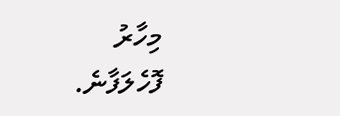މިހާރު ފޮހެލަފާނެ.